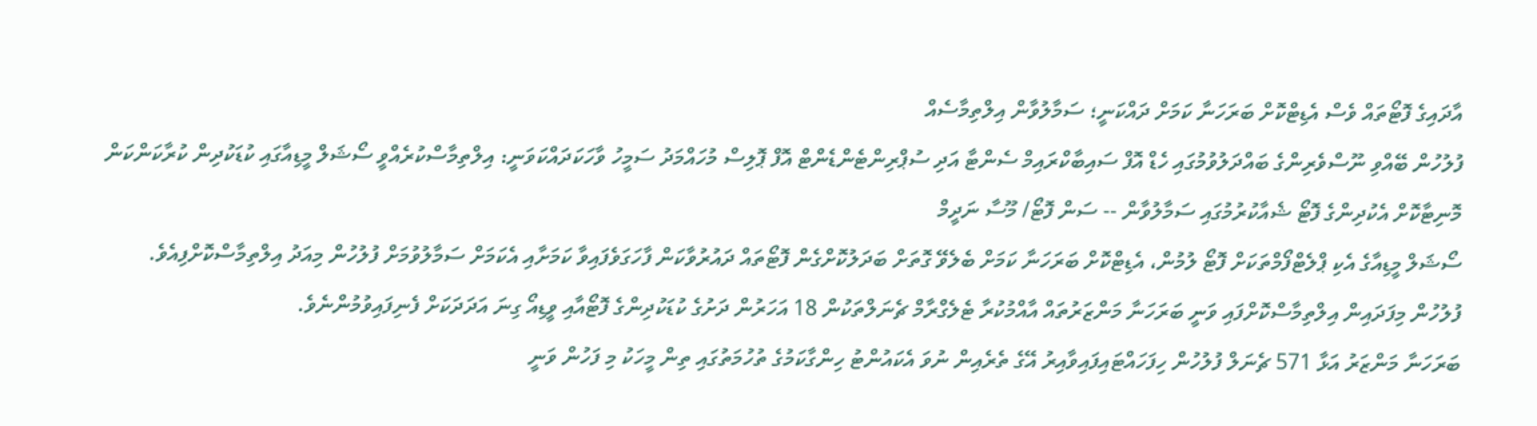އާދައިގެ ފޮޓޯތައް ވެސް އެޑިޓްކޮށް ބަރަހަނާ ކަމަށް ދައްކަނީ؛ ސަމާލުވާން އިލްތިމާސެއް
ފުލުހުން ބޭއްވި ނޫސްވެރިންގެ ބައްދަލުވުމުގައި ހެޑް އޮފް ސައިބާކްރައިމް ސެންޓާ އަދި ސުޕްރިންޓެންޑެންޓް އޮފް ޕޮލިސް މުހައްމަދު ސަމީހު ވާހަކަދައްކަވަނީ: އިލްތިމާސްކުރެއްވީ ސޯޝަލް މީޑިއާގައި ކުޑަކުދިން ކުރާކަންކަން މޮނިޓާކޮށް އެކުދިންގެ ފޮޓޯ ޝެއާކުރުމުގައި ސަމާލުވާން -- ސަން ފޮޓޯ/ މޫސާ ނަދީމް
ސޯޝަލް މީޑިއާގެ އެކި ޕްލެޓްފޯމްތަކަށް ފޮޓޯ ލުމުން، އެޑިޓްކޮށް ބަރަހަނާ ކަމަށް ބެލެވޭ ގޮތަށް ބަދަލުކޮށްގެން ފޮޓޯތައް ދައުރުވާކަން ފާހަގަވެފައިވާ ކަމަށާއި އެކަމަށް ސަމާލުވުމަށް ފުލުހުން މިއަދު އިލްތިމާސްކޮށްފިއެވެ.
ފުލުހުން މިފަދައިން އިލްތިމާސްކޮށްފައި ވަނީ ބަރަހަނާ މަންޒަރުތައް އާއްމުކުރާ ޓެލެގްރާމް ޗެނަލްތަކުން 18 އަހަރުން ދަށުގެ ކުޑަކުދިންގެ ފޮޓޯއާއި ވީޑިއޯ ގިނަ އަދަދަކަށް ފެނިފައިވުމުންނެވެ.
ބަރަހަނާ މަންޒަރު އަޅާ 571 ޗެނަލް ފުލުހުން ހިފަހައްޓައިފައިވާއިރު އޭގެ ތެރެއިން ނުވަ އެކައުންޓު ހިންގާކަމުގެ ތުހުމަތުގައި ތިން މީހަކު މި ފަހުން ވަނީ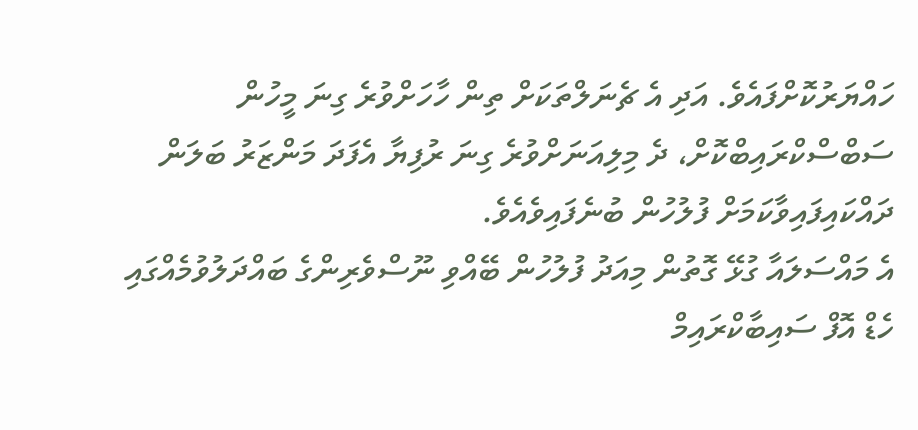ހައްޔަރުކޮށްފައެވެ. އަދި އެ ޗެނަލްތަކަށް ތިން ހާހަށްވުރެ ގިނަ މީހުން ސަބްސްކްރައިބްކޮށް، ދެ މިލިއަނަށްވުރެ ގިނަ ރުފިޔާ އެފަދަ މަންޒަރު ބަލަން ދައްކައިފައިވާކަމަށް ފުލުހުން ބުނެފައިވެއެވެ.
އެ މައްސަލައާ ގުޅޭ ގޮތުން މިއަދު ފުލުހުން ބޭއްވި ނޫސްވެރިންގެ ބައްދަލުވުމެއްގައި ހެޑް އޮފް ސައިބާކްރައިމް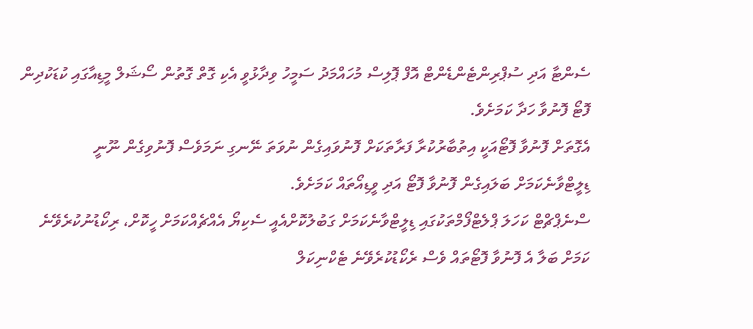ސެންޓާ އަދި ސުޕްރިންޓެންޑެންޓް އޮފް ޕޮލިސް މުހައްމަދު ސަމީހު ވިދާޅުވީ އެކި ގޮތް ގޮތުން ސޯޝަލް މީޑިއާގައި ކުޑަކުދިން ފޮޓޯ ފޮނުވާ ހަދާ ކަމަށެވެ.
އެގޮތަށް ފޮނުވާ ފޮޓޯއަކީ އިތުބާރުކުރާ ފަރާތަކަށް ފޮނުވައިގެން ނުވަތަ ނޭނގި ނަމަވެސް ފޮނުވިގެން ނޫނީ ޑިލީޓްވާނެކަމަށް ބަލައިގެން ފޮނުވާ ފޮޓޯ އަދި ވީޑިއޯތައް ކަމަށެވެ.
ސްނެޕްޗްޓް ކަހަލަ ޕްލެޓްފޯމްތަކުގައި ޑިލީޓްވާނެކަމަށް ގަބުލުކޮށްއެއީ ސެކިޔޯ އެއްޗެއްކަމަށް ހީކޮށް، ރިކޯޑުނުކުރެވޭނެ ކަމަށް ބަލާ އެ ފޮނުވާ ފޮޓޯތައް ވެސް ރެކޯޑުކުރެވޭނެ ޓެކްނިކަލް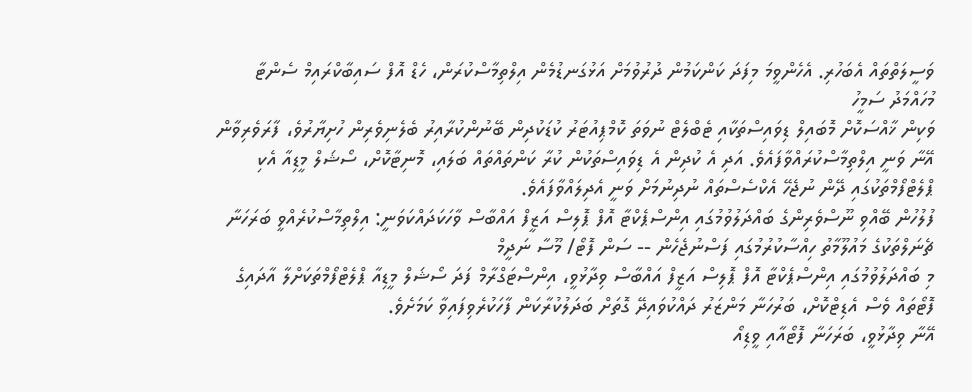ވަސީލަތްތައް އެބަހުރި. އެހެންވީމަ މިފަދަ ކަންކަމުން ދުރުވުމަށް އަޅުގަނޑުމެން އިލްތިމާސްކުރަން، ހެޑް އޮފް ސައިބާކްރައިމް ސެންޓާ މުހައްމަދު ސަމީހު
ވަކިން ޚާއްސަކޮށް މޮބައިލް ޑިވައިސްތަކާއި ޓެބްލެޓް ނުވަތަ ކޮމްޕިއުޓަރު ކުޑަކުދިން ބޭނުންކުރާއިރު ބެލެނިވެރިން ހުށިޔާރުވެ، ފާރަވެރިވާން އޭނާ ވަނީ އިލްތިމާސްކުރައްވާފައެވެ. އަދި އެ ކުދިން އެ ޑިވައިސްތަކުން ކުރާ ކަންތައްތައް ބަލައި، މޮނިޓާކޮށް، ސޯޝަލް މީޑިއާ އެކި ޕްލެޓްފޯމްތަކުގައި ދޭން ނުޖެހޭ އެކްސެސްތައް ނުދިނުމަށް ވަނީ އެދިލައްވާފައެވެ.
ފުލުހުން ބޭއްވި ނޫސްވެރިންގެ ބައްދަލުވުމުގައި އިންސްޕެކްޓާ އޮފް ޕޮލިސް އަޒީފް އައްބާސް ވާހަކަދައްކަވަނީ: އިލްތިމާސްކުރެއްވީ ބަރަހަނާ ޗެނަލްތަކުގެ މައުލޫމާތު ހިއްސާކުރުމުގައި ފަސްނުޖެހެން -- ސަން ފޮޓޯ/ މޫސާ ނަދީމް
މި ބައްދަލުވުމުގައި އިންސްޕެކްޓާ އޮފް ޕޮލިސް އަޒީފް އައްބާސް ވިދާޅުވީ، އިންސްޓަގްރާމް ފަދަ ސޯޝަލް މީޑިއާ ޕްލެޓްފޯމްތަކަށްލާ އާދައިގެ ފޮޓޯތައް ވެސް އެޑިޓްކޮށް، ބަރުހަނާ މަންޒަރު ދައްކުވައިދޭ ގޮތަށް ބަދަލުކުރާކަން ފާހަކުރެވިފައިވާ ކަމަށެވެ.
އޭނާ ވިދާޅުވީ، ބަރަހަނާ ފޮޓޯއާއި ވީޑިއޯ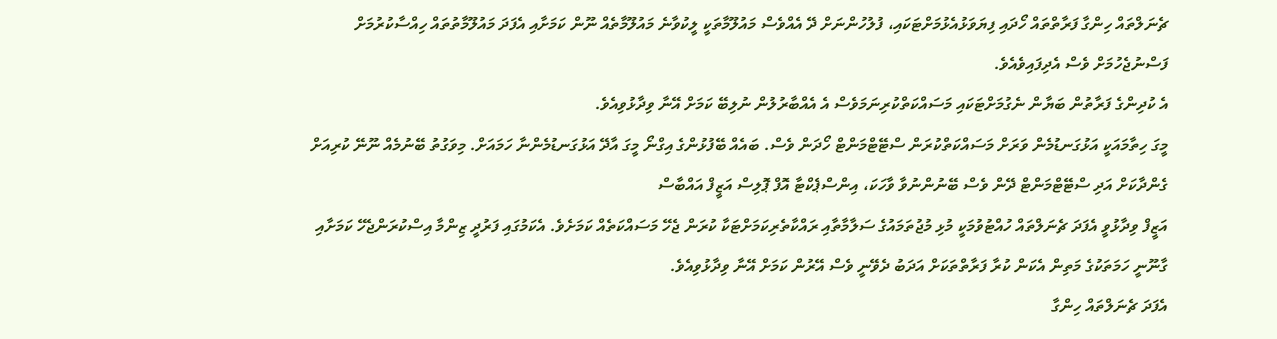ޗެނަލްތައް ހިންގާ ފަރާތްތައް ހޯދައި ފިޔަވަޅުއެޅުމަށްޓަކައި، ފުލުހުންނަށް ދޭ އެއްވެސް މައުލޫމާތަކީ ލީކުވާނެ މައުލޫމާތެއް ނޫން ކަމަށާއި އެފަދަ މައުލޫމާތުތައް ހިއްސާކުރުމަށް ފަސްނުޖެހުމަށް ވެސް އެދިފައިވެއެވެ.
އެ ކުދިންގެ ފަރާތުން ބަޔާން ނެގުމަށްޓަކައި މަސައްކަތްކުރިނަމަވެސް އެ އެއްބާރުލުން ނުލިބޭ ކަމަށް އޭނާ ވިދާޅުވިއެވެ.
މީގަ ހިތާމައަކީ އަޅުގަނޑުމެން ވަރަށް މަސައްކަތްކުރަން ސްޓޭޓްމަންޓް ހޯދަން ވެސް. ބައެއް ބޭފުޅުންގެ އިގްނޯ މީގަ އާދޭ އަޅުގަނޑުމެންނާ ހަމައަށް. މިވަގުތު ބޭނުމެއް ނޫނޭ ކުރިއަށް ގެންދާކަށް އަދި ސްޓޭޓްމަންޓް ދޭން ވެސް ބޭނުންނުވާ ވާހަކަ، އިންސްޕެކްޓާ އޮފް ޕޮލިސް އަޒީފް އައްބާސް
އަޒީފް ވިދާޅުވީ އެފަދަ ޗެނަލްތައް ހުއްޓުވުމަކީ މުޅި މުޖުތަމައުގެ ސަލާމާތާއި ރައްކާތެރިކަމަށްޓަކާ ކުރަން ޖެހޭ މަސައްކަތެއް ކަމަށެވެ. އެކަމުގައި ފަރުދީ ޒިންމާ އިސްކުރަންޖެހޭ ކަމަށާއި ގާނޫނީ ހަމަތަކުގެ މަތިން އެކަން ކުރާ ފަރާތްތަކަށް އަދަބު ދެވޭނީ ވެސް އޭރުން ކަމަށް އޭނާ ވިދާޅުވިއެވެ.
އެފަދަ ޗެނަލްތައް ހިންގާ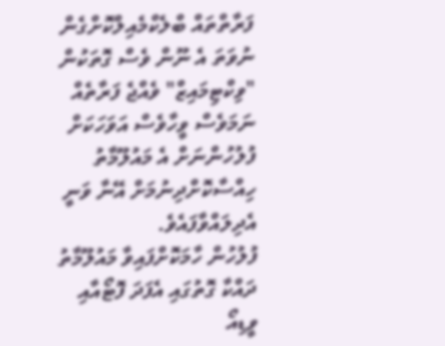ފަރާތްތައް ބްލެކްމެއިލްކޮށްގެން ނުވަތަ އެ ނޫން ވެސް ގޮތަކުން "ވިކްޓިމައިޒް" ވެއްޖެ ފަރާތެއް ނަމަވެސް ވީހާވެސް އަވަހަކަށް ފުލުހުންނަށް އެ މައުލޫމާތު ހިއްސާކޮށްދިނުމަށް އޭނާ ވަނީ އެދިލައްވާފައެވެ.
ފުލުހުން ހާމަކޮށްފައިވާ މައުލޫމާތު ދައްކާ ގޮތުގައި އެފަދަ ފޮޓޯއާއި ވީޑިއޯ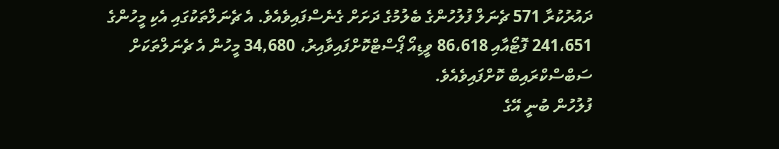ދައުރުކުރާ 571 ޗެނަލް ފުލުހުންގެ ބެލުމުގެ ދަށަށް ގެނެސްފައިވެއެވެ. އެ ޗެނަލްތަކުގައި އެކި މީހުންގެ 241،651 ފޮޓޯއާއި 86،618 ވީޑިއޯ ޕޯސްޓްކޮށްފައިވާއިރު، 34,680 މީހުން އެ ޗެނަލްތަކަށް ސަބްސްކްރައިބް ކޮށްފައިވެއެވެ.
ފުލުހުން ބުނީ އޭގެ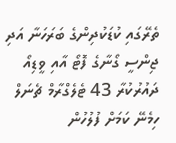ތެރޭގައި ކުޑަކުދިންގެ ބަރަހަނާ އަދި ޖިންސީ ގޯނާގެ ފޮޓޯ އާއި ވީޑިއޯ ދައުރުކުރާ 43 ޓެލެގްރާމް ޗެނަލް ހިމެނޭ ކަމަށް ފުލުހުން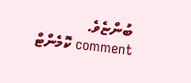ބުންޏެވެ.
comment ކޮމެންޓް